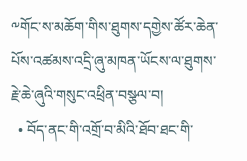༸གོང་ས་མཆོག་གིས་ཐུགས་དགྱེས་ཚོར་ཆེན་པོས་འཚམས་འདྲི་ཞུ་མཁན་ཡོངས་ལ་ཐུགས་རྗེ་ཆེ་ཞུའི་གསུང་འཕྲིན་བསྩལ་བ།
  • བོད་ནང་གི་འགྲོ་བ་མིའི་ཐོབ་ཐང་གི་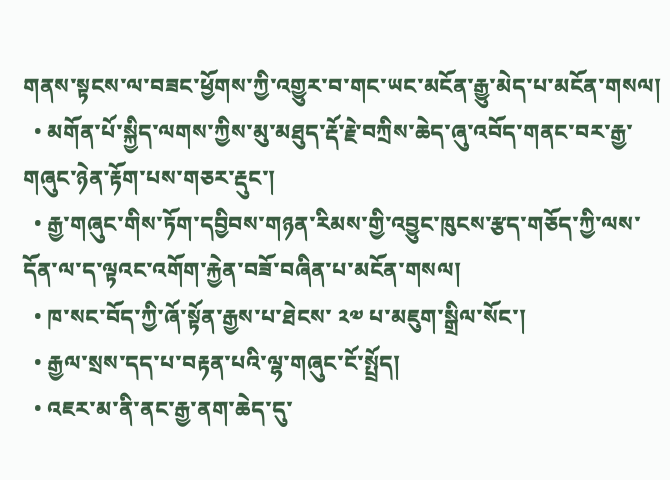གནས་སྟངས་ལ་བཟང་ཕྱོགས་ཀྱི་འགྱུར་བ་གང་ཡང་མངོན་རྒྱུ་མེད་པ་མངོན་གསལ།
  • མགོན་པོ་སྐྱིད་ལགས་ཀྱིས་མུ་མཐུད་རྡོ་རྗེ་བཀྲིས་ཆེད་ཞུ་འབོད་གནང་བར་རྒྱ་གཞུང་ཉེན་རྟོག་པས་གཅར་རྡུང་།
  • རྒྱ་གཞུང་གིས་ཏོག་དབྱིབས་གཉན་རིམས་གྱི་འབྱུང་ཁུངས་རྩད་གཅོད་ཀྱི་ལས་དོན་ལ་ད་ལྟའང་འགོག་རྐྱེན་བཟོ་བཞིན་པ་མངོན་གསལ།
  • ཁ་སང་བོད་ཀྱི་ཞོ་སྟོན་རྒྱས་པ་ཐེངས་ ༢༧ པ་མཇུག་སྒྲིལ་སོང་།
  • རྒྱལ་སྲས་དད་པ་བརྟན་པའི་ལྷ་གཞུང་ངོ་སྤྲོད།
  • འཇར་མ་ནི་ནང་རྒྱ་ནག་ཆེད་དུ་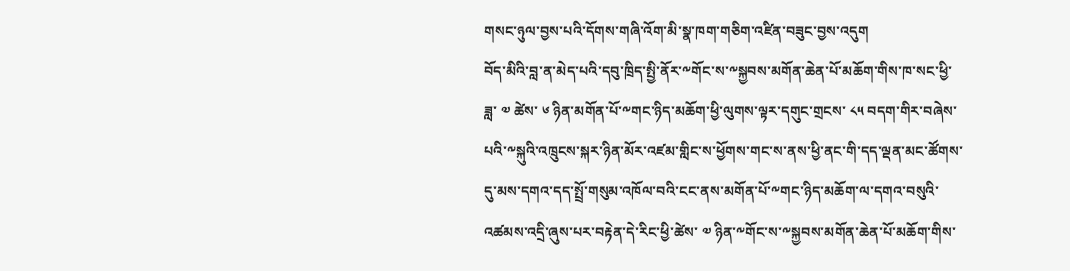གསང་ཉུལ་བྱས་པའི་དོགས་གཞི་འོག་མི་སྣ་ཁག་གཅིག་འཛིན་བཟུང་བྱས་འདུག
བོད་མིའི་བླ་ན་མེད་པའི་དབུ་ཁྲིད་སྤྱི་ནོར་༸གོང་ས་༸སྐྱབས་མགོན་ཆེན་པོ་མཆོག་གིས་ཁ་སང་ཕྱི་ཟླ་ ༧ ཚེས་ ༦ ཉིན་མགོན་པོ་༸གང་ཉིད་མཆོག་ཕྱི་ལུགས་ལྟར་དགུང་གྲངས་ ༨༥ བདག་གིར་བཞེས་པའི་༸སྐུའི་འཁྲུངས་སྐར་ཉིན་མོར་འཛམ་གླིང་ས་ཕྱོགས་གང་ས་ནས་ཕྱི་ནང་གི་དད་ལྡན་མང་ཚོགས་དུ་མས་དགའ་དད་སྤྲོ་གསུམ་འཁོལ་བའི་ངང་ནས་མགོན་པོ་༸གང་ཉིད་མཆོག་ལ་དགའ་བསུའི་འཚམས་འདྲི་ཞུས་པར་བརྟེན་དེ་རིང་ཕྱི་ཚེས་ ༧ ཉིན་༸གོང་ས་༸སྐྱབས་མགོན་ཆེན་པོ་མཆོག་གིས་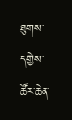ཐུགས་དགྱེས་ཚོར་ཆེན་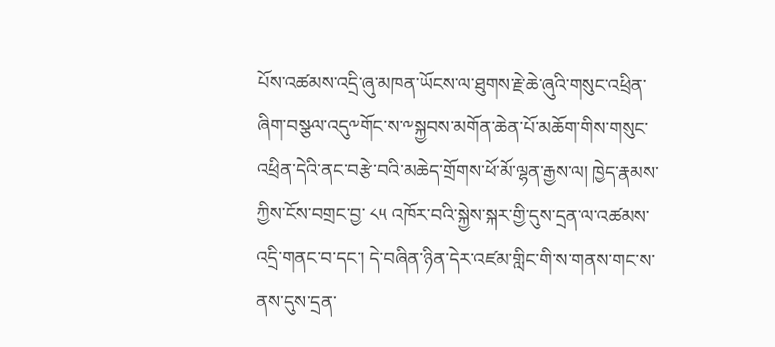པོས་འཚམས་འདྲི་ཞུ་མཁན་ཡོངས་ལ་ཐུགས་རྗེ་ཆེ་ཞུའི་གསུང་འཕྲིན་ཞིག་བསྩལ་འདུ༸གོང་ས་༸སྐྱབས་མགོན་ཆེན་པོ་མཆོག་གིས་གསུང་འཕྲིན་དེའི་ནང་བརྩེ་བའི་མཆེད་གྲོགས་ཕོ་མོ་ལྷན་རྒྱས་ལ། ཁྱེད་རྣམས་ཀྱིས་ངོས་བགྲང་བྱ་ ༨༥ འཁོར་བའི་སྐྱེས་སྐར་གྱི་དུས་དྲན་ལ་འཚམས་འདྲི་གནང་བ་དང་། དེ་བཞིན་ཉིན་དེར་འཛམ་གླིང་གི་ས་གནས་གང་ས་ནས་དུས་དྲན་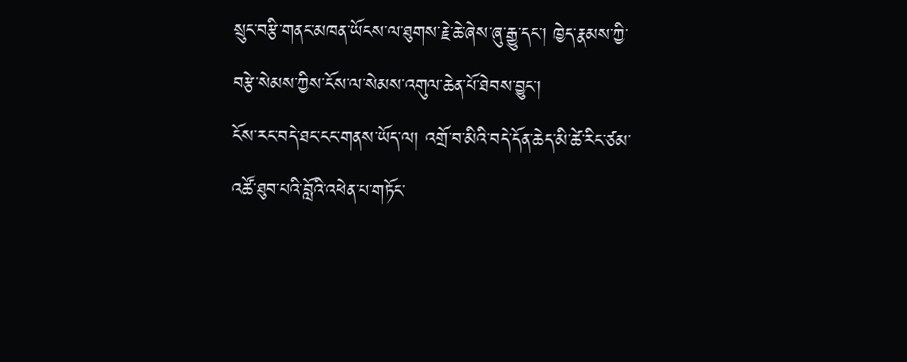སྲུང་བརྩི་གནང་མཁན་ཡོངས་ལ་ཐུགས་རྗེ་ཆེ་ཞེས་ཞུ་རྒྱུ་དང་། ཁྱེད་རྣམས་ཀྱི་བརྩེ་སེམས་ཀྱིས་ངོས་ལ་སེམས་འགུལ་ཆེན་པོ་ཐེབས་བྱུང་།
ངོས་རང་བདེ་ཐང་ངང་གནས་ཡོད་ལ། འགྲོ་བ་མིའི་བདེ་དོན་ཆེད་མི་ཚེ་རིང་ཙམ་འཚོ་ཐུབ་པའི་བློའི་འཕེན་པ་གཏོང་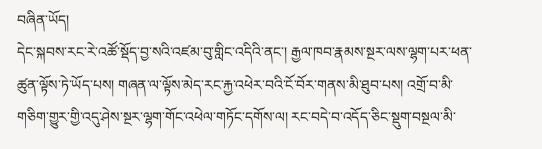བཞིན་ཡོད།
དེང་སྐབས་རང་རེ་འཚོ་སྡོད་བྱ་སའི་འཛམ་བུ་གླིང་འདིའི་ནང་། རྒྱལ་ཁབ་རྣམས་སྔར་ལས་ལྷག་པར་ཕན་ཚུན་ལྟོས་ཏེ་ཡོད་པས། གཞན་ལ་ལྟོས་མེད་རང་རྐྱ་འཕེར་བའི་ངོ་བོར་གནས་མི་ཐུབ་པས། འགྲོ་བ་མི་གཅིག་གྱུར་གྱི་འདུ་ཤེས་སྔར་ལྷག་གོང་འཕེལ་གཏོང་དགོས་ལ། རང་བདེ་བ་འདོད་ཅིང་སྡུག་བསྔལ་མི་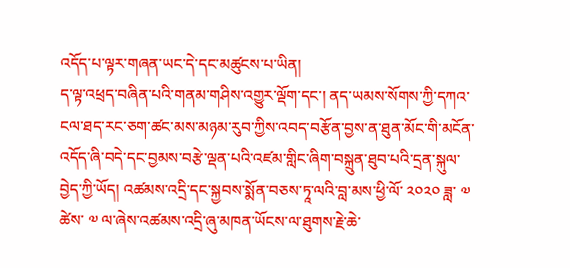འདོད་པ་ལྟར་གཞན་ཡང་དེ་དང་མཚུངས་པ་ཡིན།
ད་ལྟ་འཕྲད་བཞིན་པའི་གནམ་གཤིས་འགྱུར་ལྡོག་དང་། ནད་ཡམས་སོགས་ཀྱི་དཀའ་ངལ་ཐད་རང་ཅག་ཚང་མས་མཉམ་རུབ་ཀྱིས་འབད་བརྩོན་བྱས་ན་ཐུན་མོང་གི་མངོན་འདོད་ཞི་བདེ་དང་བྱམས་བརྩེ་ལྡན་པའི་འཛམ་གླིང་ཞིག་བསྐྲུན་ཐུབ་པའི་དྲན་སྐུལ་བྱེད་ཀྱི་ཡོད། འཚམས་འདྲི་དང་སྐྱབས་སྨོན་བཅས་ཏཱ་ལའི་བླ་མས་ཕྱི་ལོ་ ༢༠༢༠ ཟླ་ ༧ ཚེས་ ༧ ལ་ཞེས་འཚམས་འདྲི་ཞུ་མཁན་ཡོངས་ལ་ཐུགས་རྗེ་ཆེ་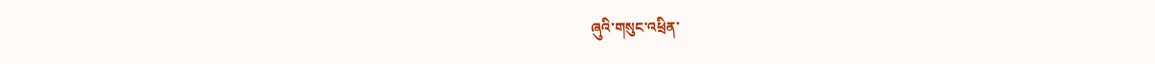ཞུའི་གསུང་འཕྲིན་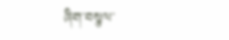ཞིག་བསྩལ་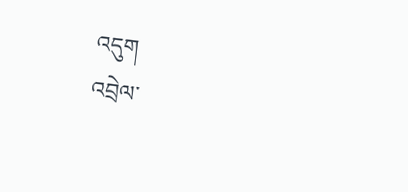འདུག
འབྲེལ་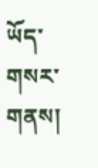ཡོད་གསར་གནས།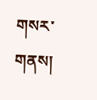གསར་གནས།